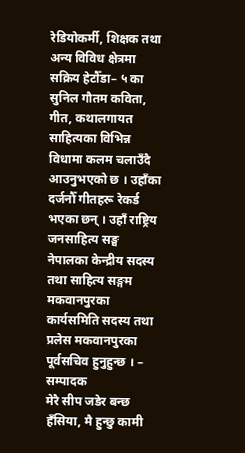रेडियोकर्मी, शिक्षक तथा अन्य विविध क्षेत्रमा सक्रिय हेटौँडा– ५ का सुनिल गौतम कविता, गीत, कथालगायत साहित्यका विभिन्न विधामा कलम चलाउँदै आउनुभएको छ । उहाँका दर्जनौँ गीतहरू रेकर्ड भएका छन् । उहाँ राष्ट्रिय जनसाहित्य सङ्घ नेपालका केन्द्रीय सदस्य तथा साहित्य सङ्गम मकवानपुरका कार्यसमिति सदस्य तथा प्रलेस मकवानपुरका पूर्वसचिव हुनुहुन्छ । – सम्पादक
मेरै सीप जडेर बन्छ हँसिया, मै हुन्छु कामी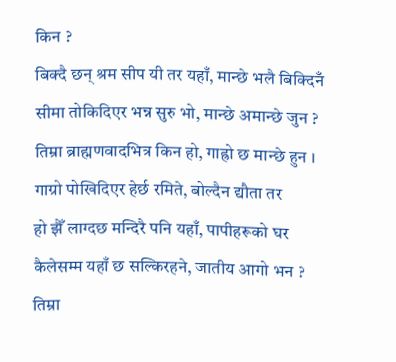किन ?
बिक्दै छन् श्रम सीप यी तर यहाँ, मान्छे भलै बिक्दिनँ
सीमा तोकिदिएर भन्न सुरु भो, मान्छे अमान्छे जुन ?
तिम्रा ब्राह्मणवादभित्र किन हो, गाह्रो छ मान्छे हुन ।
गाग्रो पोखिदिएर हेर्छ रमिते, बोल्दैन द्यौता तर
हो झैँ लाग्दछ मन्दिरै पनि यहाँ, पापीहरूको घर
कैलेसम्म यहाँ छ सल्किरहने, जातीय आगो भन ?
तिम्रा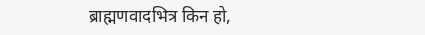ब्राह्मणवादभित्र किन हो,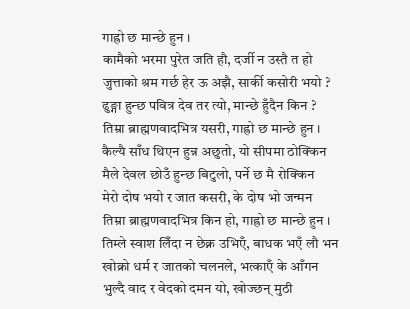गाह्रो छ मान्छे हुन ।
कामैको भरमा पुरेत जति हौ, दर्जी न उस्तै त हो
जुत्ताको श्रम गर्छ हेर ऊ अझै, सार्की कसोरी भयो ?
ढुङ्गा हुन्छ पवित्र देव तर त्यो, मान्छे हुँदैन किन ?
तिम्रा ब्राह्मणवादभित्र यसरी, गाह्रो छ मान्छे हुन ।
कैल्यै साँध थिएन हुन्न अछुतो, यो सीपमा ठोक्किन
मैले देवल छोउँ हुन्छ बिटुलो, पर्ने छ मै रोक्किन
मेरो दोष भयो र जात कसरी, के दोष भो जन्मन
तिम्रा ब्राह्मणवादभित्र किन हो, गाह्रो छ मान्छे हुन ।
तिम्ले स्वाश लिँदा न छेक्न उभिएँ, बाधक भएँ लौ भन
खोक्रो धर्म र जातको चलनले, भत्काएँ के आँगन
भुल्दै वाद र वेदको दमन यो, खोज्छन् मुठी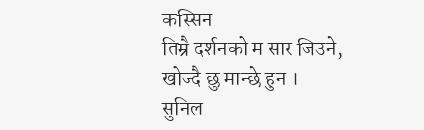कस्सिन
तिम्रै दर्शनको म सार जिउने, खोज्दै छु मान्छे हुन ।
सुनिल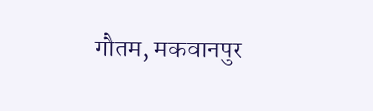गौतम, मकवानपुर